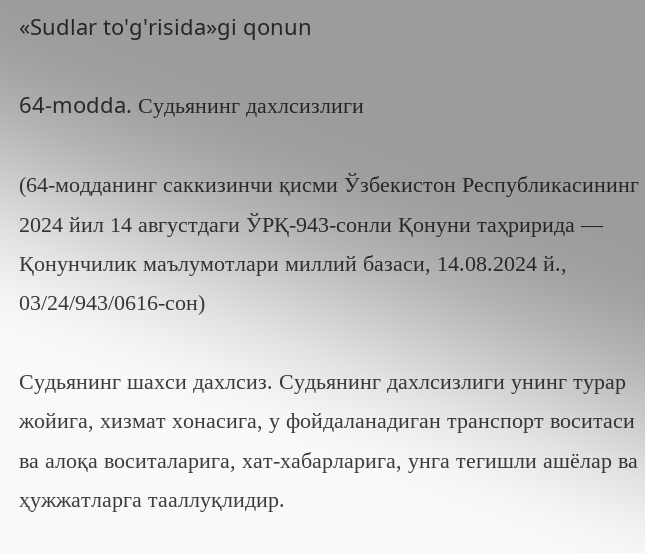«Sudlar to'g'risida»gi qonun

64-modda. Судьянинг дахлсизлиги

(64-модданинг саккизинчи қисми Ўзбекистон Республикасининг 2024 йил 14 августдаги ЎРҚ-943-сонли Қонуни таҳририда — Қонунчилик маълумотлари миллий базаси, 14.08.2024 й., 03/24/943/0616-сон)

Судьянинг шахси дахлсиз. Судьянинг дахлсизлиги унинг турар жойига, хизмат хонасига, у фойдаланадиган транспорт воситаси ва алоқа воситаларига, хат-хабарларига, унга тегишли ашёлар ва ҳужжатларга тааллуқлидир.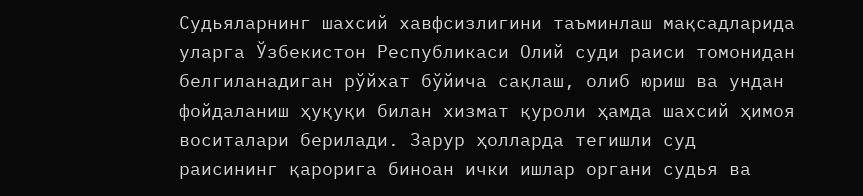Судьяларнинг шахсий хавфсизлигини таъминлаш мақсадларида уларга Ўзбекистон Республикаси Олий суди раиси томонидан белгиланадиган рўйхат бўйича сақлаш, олиб юриш ва ундан фойдаланиш ҳуқуқи билан хизмат қуроли ҳамда шахсий ҳимоя воситалари берилади. Зарур ҳолларда тегишли суд раисининг қарорига биноан ички ишлар органи судья ва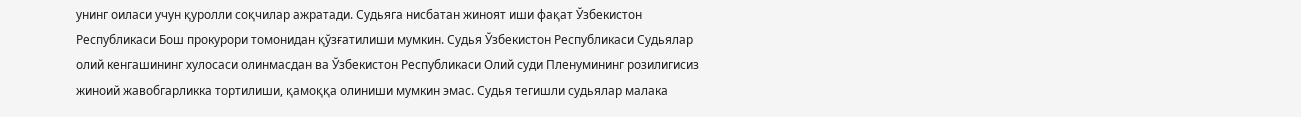унинг оиласи учун қуролли соқчилар ажратади. Судьяга нисбатан жиноят иши фақат Ўзбекистон Республикаси Бош прокурори томонидан қўзғатилиши мумкин. Судья Ўзбекистон Республикаси Судьялар олий кенгашининг хулосаси олинмасдан ва Ўзбекистон Республикаси Олий суди Пленумининг розилигисиз жиноий жавобгарликка тортилиши, қамоққа олиниши мумкин эмас. Судья тегишли судьялар малака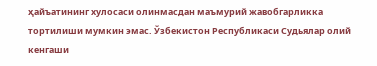ҳайъатининг хулосаси олинмасдан маъмурий жавобгарликка тортилиши мумкин эмас. Ўзбекистон Республикаси Судьялар олий кенгаши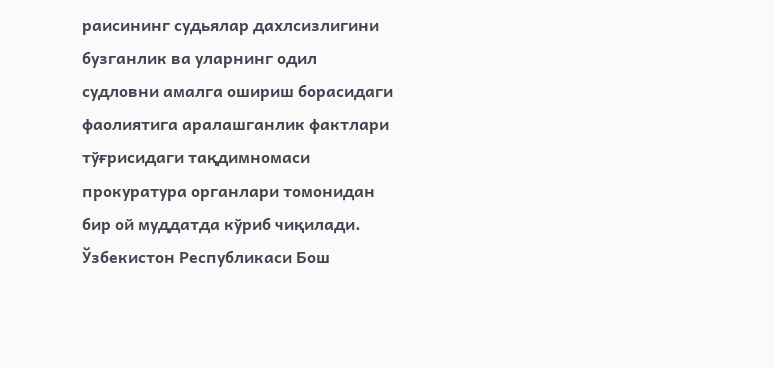раисининг судьялар дахлсизлигини бузганлик ва уларнинг одил судловни амалга ошириш борасидаги фаолиятига аралашганлик фактлари тўғрисидаги тақдимномаси прокуратура органлари томонидан бир ой муддатда кўриб чиқилади. Ўзбекистон Республикаси Бош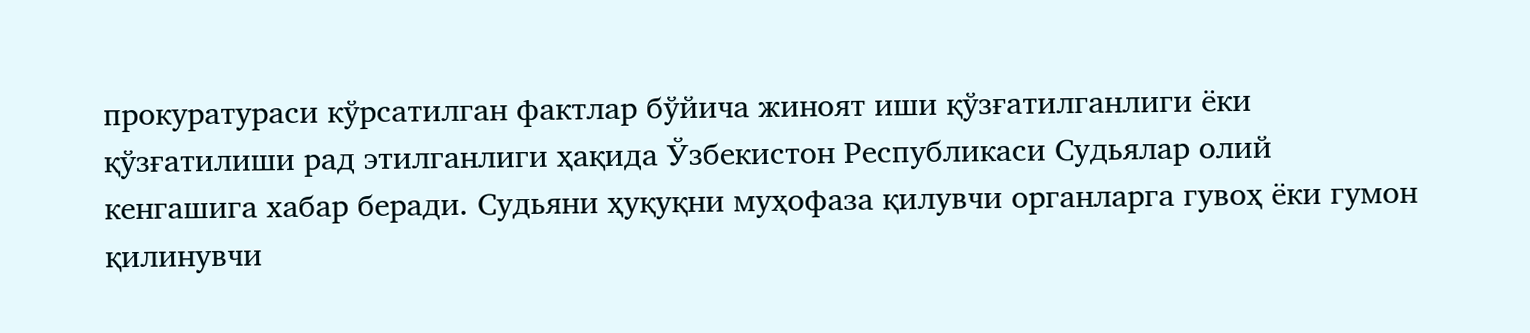прокуратураси кўрсатилган фактлар бўйича жиноят иши қўзғатилганлиги ёки қўзғатилиши рад этилганлиги ҳақида Ўзбекистон Республикаси Судьялар олий кенгашига хабар беради. Судьяни ҳуқуқни муҳофаза қилувчи органларга гувоҳ ёки гумон қилинувчи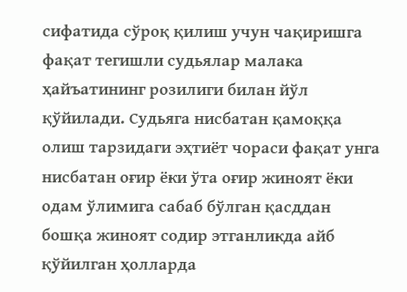сифатида сўроқ қилиш учун чақиришга фақат тегишли судьялар малака ҳайъатининг розилиги билан йўл қўйилади. Судьяга нисбатан қамоққа олиш тарзидаги эҳтиёт чораси фақат унга нисбатан оғир ёки ўта оғир жиноят ёки одам ўлимига сабаб бўлган қасддан бошқа жиноят содир этганликда айб қўйилган ҳолларда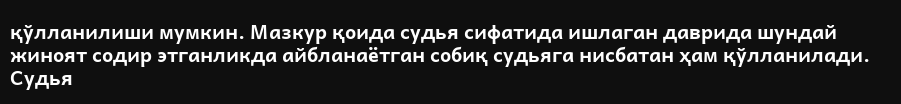қўлланилиши мумкин. Мазкур қоида судья сифатида ишлаган даврида шундай жиноят содир этганликда айбланаётган собиқ судьяга нисбатан ҳам қўлланилади. Судья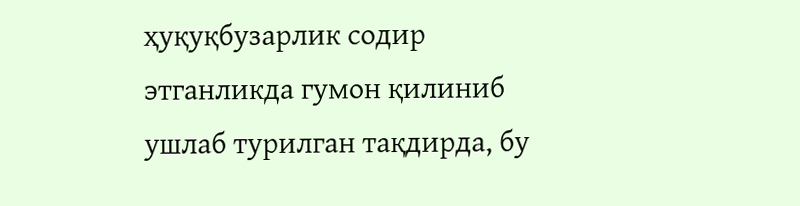ҳуқуқбузарлик содир этганликда гумон қилиниб ушлаб турилган тақдирда, бу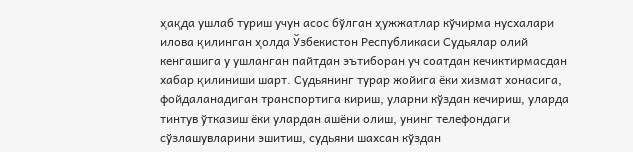ҳақда ушлаб туриш учун асос бўлган ҳужжатлар кўчирма нусхалари илова қилинган ҳолда Ўзбекистон Республикаси Судьялар олий кенгашига у ушланган пайтдан эътиборан уч соатдан кечиктирмасдан хабар қилиниши шарт. Судьянинг турар жойига ёки хизмат хонасига, фойдаланадиган транспортига кириш, уларни кўздан кечириш, уларда тинтув ўтказиш ёки улардан ашёни олиш, унинг телефондаги сўзлашувларини эшитиш, судьяни шахсан кўздан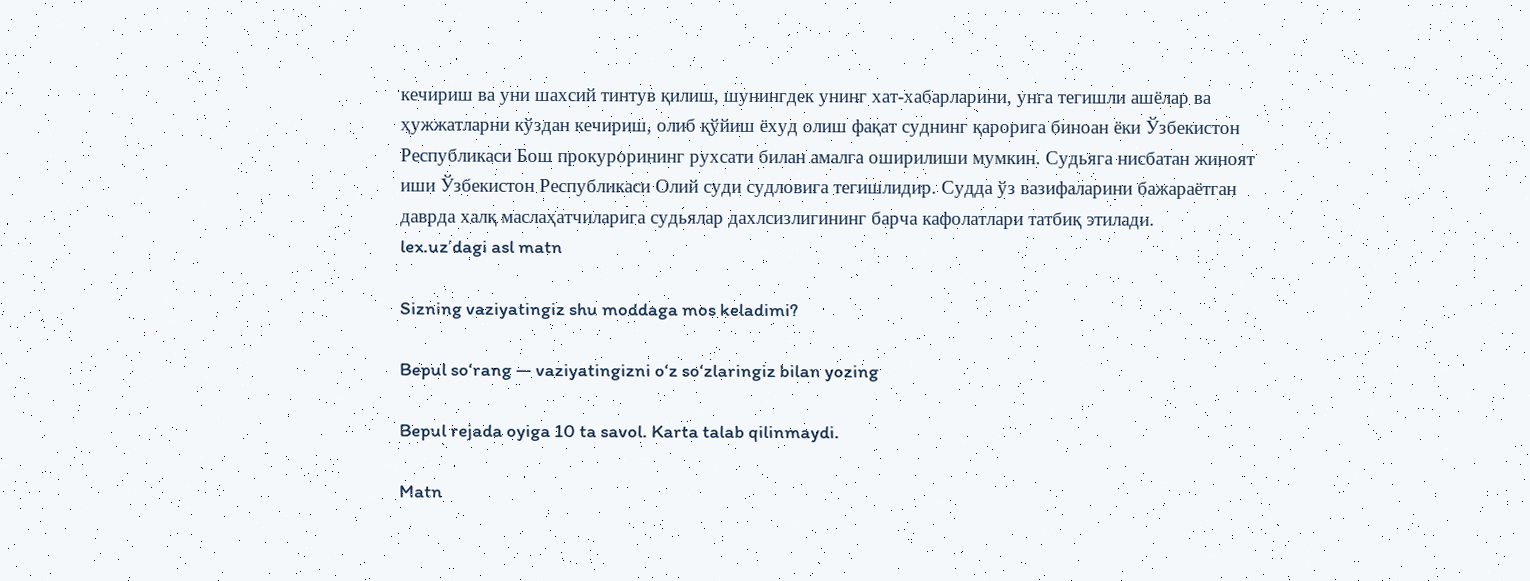кечириш ва уни шахсий тинтув қилиш, шунингдек унинг хат-хабарларини, унга тегишли ашёлар ва ҳужжатларни кўздан кечириш, олиб қўйиш ёхуд олиш фақат суднинг қарорига биноан ёки Ўзбекистон Республикаси Бош прокурорининг рухсати билан амалга оширилиши мумкин. Судьяга нисбатан жиноят иши Ўзбекистон Республикаси Олий суди судловига тегишлидир. Судда ўз вазифаларини бажараётган даврда халқ маслаҳатчиларига судьялар дахлсизлигининг барча кафолатлари татбиқ этилади.
lex.uz’dagi asl matn

Sizning vaziyatingiz shu moddaga mos keladimi?

Bepul so‘rang — vaziyatingizni o‘z so‘zlaringiz bilan yozing

Bepul rejada oyiga 10 ta savol. Karta talab qilinmaydi.

Matn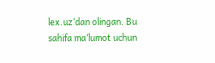lex.uz’dan olingan. Bu sahifa ma’lumot uchun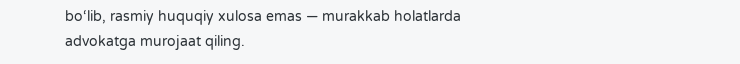bo‘lib, rasmiy huquqiy xulosa emas — murakkab holatlarda advokatga murojaat qiling.